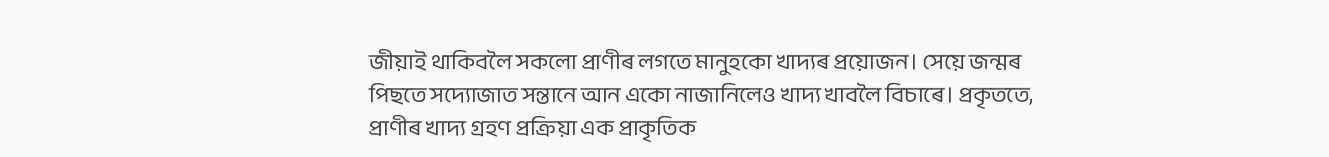জীয়াই থাকিবলৈ সকলো প্ৰাণীৰ লগতে মানুহকো খাদ্যৰ প্ৰয়োজন। সেয়ে জন্মৰ পিছতে সদ্যোজাত সন্তানে আন একো নাজানিলেও খাদ্য খাবলৈ বিচাৰে। প্ৰকৃততে, প্ৰাণীৰ খাদ্য গ্ৰহণ প্ৰক্ৰিয়া এক প্ৰাকৃতিক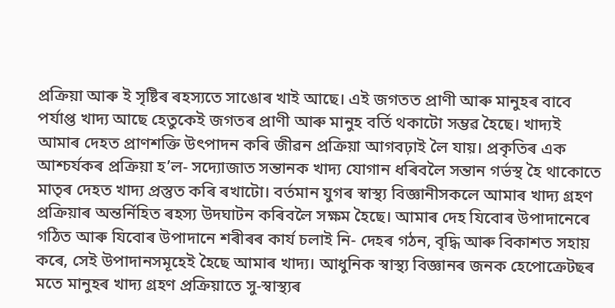প্ৰক্ৰিয়া আৰু ই সৃষ্টিৰ ৰহস্যতে সাঙোৰ খাই আছে। এই জগতত প্ৰাণী আৰু মানুহৰ বাবে পৰ্যাপ্ত খাদ্য আছে হেতুকেই জগতৰ প্ৰাণী আৰু মানুহ বৰ্তি থকাটো সম্ভৱ হৈছে। খাদ্যই আমাৰ দেহত প্ৰাণশক্তি উৎপাদন কৰি জীৱন প্ৰক্ৰিয়া আগবঢ়াই লৈ যায়। প্ৰকৃতিৰ এক আশ্চৰ্যকৰ প্ৰক্ৰিয়া হ’ল- সদ্যোজাত সন্তানক খাদ্য যোগান ধৰিবলৈ সন্তান গৰ্ভস্থ হৈ থাকোতে মাতৃৰ দেহত খাদ্য প্ৰস্তুত কৰি ৰখাটো। বৰ্তমান যুগৰ স্বাস্থ্য বিজ্ঞানীসকলে আমাৰ খাদ্য গ্ৰহণ প্ৰক্ৰিয়াৰ অন্তৰ্নিহিত ৰহস্য উদঘাটন কৰিবলৈ সক্ষম হৈছে। আমাৰ দেহ যিবোৰ উপাদানেৰে গঠিত আৰু যিবোৰ উপাদানে শৰীৰৰ কাৰ্য চলাই নি- দেহৰ গঠন, বৃদ্ধি আৰু বিকাশত সহায় কৰে, সেই উপাদানসমূহেই হৈছে আমাৰ খাদ্য। আধুনিক স্বাস্থ্য বিজ্ঞানৰ জনক হেপোক্ৰেটছৰ মতে মানুহৰ খাদ্য গ্ৰহণ প্ৰক্ৰিয়াতে সু-স্বাস্থ্যৰ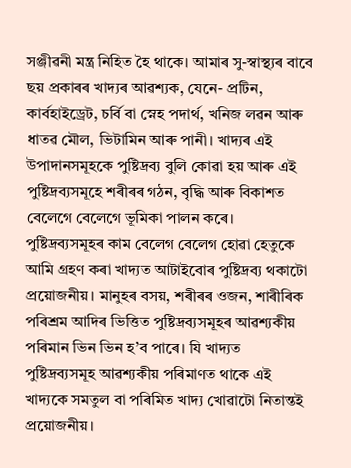সঞ্জীৱনী মন্ত্ৰ নিহিত হৈ থাকে। আমাৰ সু-স্বাস্থ্যৰ বাবে ছয় প্ৰকাৰৰ খাদ্যৰ আৱশ্যক, যেনে- প্ৰটিন, কাৰ্বহাইড্ৰেট, চৰ্বি বা স্নেহ পদাৰ্থ, খনিজ লৱন আৰু ধাতৱ মৌল, ভিটামিন আৰু পানী। খাদ্যৰ এই উপাদানসমূহকে পুষ্টিদ্ৰব্য বুলি কোৱা হয় আৰু এই পুষ্টিদ্ৰব্যসমূহে শৰীৰৰ গঠন, বৃদ্ধি আৰু বিকাশত বেলেগে বেলেগে ভূমিকা পালন কৰে। পুষ্টিদ্ৰব্যসমূহৰ কাম বেলেগ বেলেগ হোৱা হেতুকে আমি গ্ৰহণ কৰা খাদ্যত আটাইবোৰ পুষ্টিদ্ৰব্য থকাটো প্ৰয়োজনীয়। মানুহৰ বসয়, শৰীৰৰ ওজন, শাৰীৰিক পৰিশ্ৰম আদিৰ ভিত্তিত পুষ্টিদ্ৰব্যসমূহৰ আৱশ্যকীয় পৰিমান ভিন ভিন হ’ব পাৰে। যি খাদ্যত পুষ্টিদ্ৰব্যসমূহ আৱশ্যকীয় পৰিমাণত থাকে এই খাদ্যকে সমতুল বা পৰিমিত খাদ্য খোৱাটো নিতান্তই প্ৰয়োজনীয়।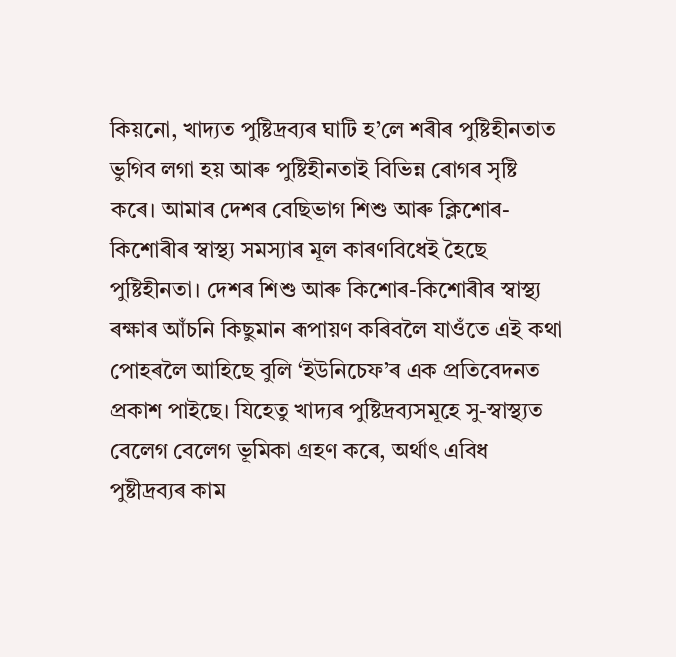কিয়নো, খাদ্যত পুষ্টিদ্ৰব্যৰ ঘাটি হ’লে শৰীৰ পুষ্টিহীনতাত ভুগিব লগা হয় আৰু পুষ্টিহীনতাই বিভিন্ন ৰোগৰ সৃষ্টি কৰে। আমাৰ দেশৰ বেছিভাগ শিশু আৰু ক্লিশোৰ-কিশোৰীৰ স্বাস্থ্য সমস্যাৰ মূল কাৰণবিধেই হৈছে পুষ্টিহীনতা। দেশৰ শিশু আৰু কিশোৰ-কিশোৰীৰ স্বাস্থ্য ৰক্ষাৰ আঁচনি কিছুমান ৰূপায়ণ কৰিবলৈ যাওঁতে এই কথা পোহৰলৈ আহিছে বুলি ‘ইউনিচেফ’ৰ এক প্ৰতিবেদনত প্ৰকাশ পাইছে। যিহেতু খাদ্যৰ পুষ্টিদ্ৰব্যসমূহে সু-স্বাস্থ্যত বেলেগ বেলেগ ভূমিকা গ্ৰহণ কৰে, অৰ্থাৎ এবিধ পুষ্টীদ্ৰব্যৰ কাম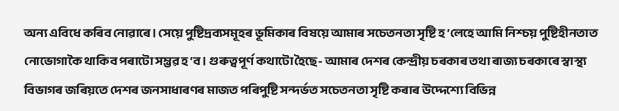অন্য এবিধে কৰিব নোৱাৰে। সেয়ে পুষ্টিদ্ৰব্যসমূহৰ ভূমিকাৰ বিষয়ে আমাৰ সচেতনতা সৃষ্টি হ’লেহে আমি নিশ্চয় পুষ্টিহীনতাত নোভোগাকৈ থাকিব পৰাটো সম্ভৱ হ’ব। গুৰুত্বপূৰ্ণ কথাটো হৈছে- আমাৰ দেশৰ কেন্দ্ৰীয় চৰকাৰ তথা ৰাজ্য চৰকাৰে স্বাস্থ্য বিভাগৰ জৰিয়তে দেশৰ জনসাধাৰণৰ মাজত পৰিপুষ্টি সন্দৰ্ভত সচেতনতা সৃষ্টি কৰাৰ উদ্দেশ্যে বিভিন্ন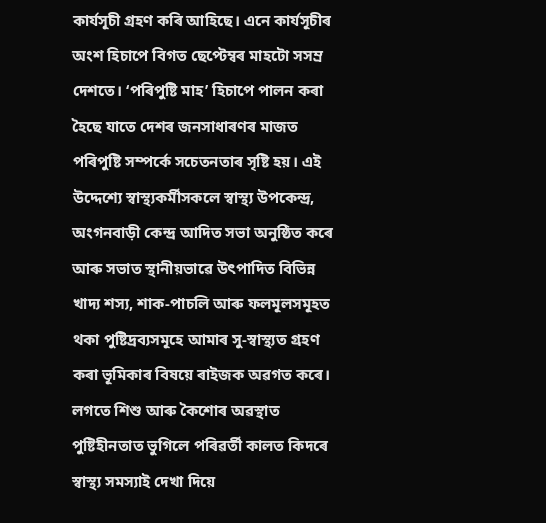কাৰ্যসূচী গ্ৰহণ কৰি আহিছে। এনে কাৰ্যসূচীৰ অংশ হিচাপে বিগত ছেপ্টেম্বৰ মাহটো সসম্ৰ দেশতে। ‘পৰিপুষ্টি মাহ’ হিচাপে পালন কৰা হৈছে যাতে দেশৰ জনসাধাৰণৰ মাজত পৰিপুষ্টি সম্পৰ্কে সচেতনতাৰ সৃষ্টি হয়। এই উদ্দেশ্যে স্বাস্থ্যকৰ্মীসকলে স্বাস্থ্য উপকেন্দ্ৰ, অংগনবাড়ী কেন্দ্ৰ আদিত সভা অনুষ্ঠিত কৰে আৰু সভাত স্থানীয়ভাৱে উৎপাদিত বিভিন্ন খাদ্য শস্য, শাক-পাচলি আৰু ফলমূলসমূহত থকা পুষ্টিদ্ৰব্যসমূহে আমাৰ সু-স্বাস্থ্যত গ্ৰহণ কৰা ভূমিকাৰ বিষয়ে ৰাইজক অৱগত কৰে। লগতে শিশু আৰু কৈশোৰ অৱস্থাত পুষ্টিহীনতাত ভুগিলে পৰিৱৰ্তী কালত কিদৰে স্বাস্থ্য সমস্যাই দেখা দিয়ে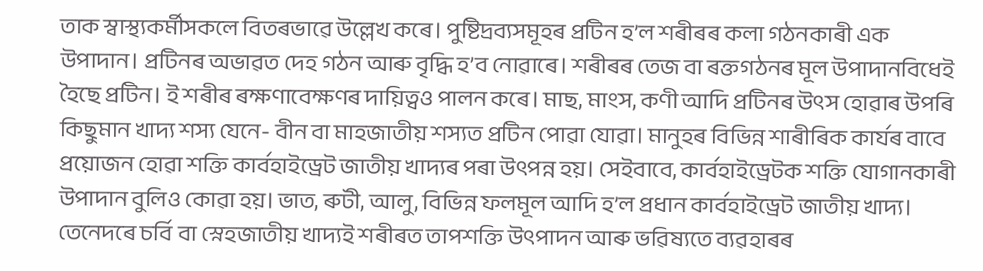তাক স্বাস্থ্যকৰ্মীসকলে বিতৰভাৱে উল্লেখ কৰে। পুষ্টিদ্ৰব্যসমূহৰ প্ৰটিন হ’ল শৰীৰৰ কলা গঠনকাৰী এক উপাদান। প্ৰটিনৰ অভাৱত দেহ গঠন আৰু বৃদ্ধি হ’ব নোৱাৰে। শৰীৰৰ তেজ বা ৰক্তগঠনৰ মূল উপাদানবিধেই হৈছে প্ৰটিন। ই শৰীৰ ৰক্ষণাবেক্ষণৰ দায়িত্বও পালন কৰে। মাছ, মাংস, কণী আদি প্ৰটিনৰ উৎস হোৱাৰ উপৰি কিছুমান খাদ্য শস্য যেনে- বীন বা মাহজাতীয় শস্যত প্ৰটিন পোৱা যোৱা। মানুহৰ বিভিন্ন শাৰীৰিক কাৰ্যৰ বাবে প্ৰয়োজন হোৱা শক্তি কাৰ্বহাইড্ৰেট জাতীয় খাদ্যৰ পৰা উৎপন্ন হয়। সেইবাবে, কাৰ্বহাইড্ৰেটক শক্তি যোগানকাৰী উপাদান বুলিও কোৱা হয়। ভাত, ৰুটী, আলু, বিভিন্ন ফলমূল আদি হ’ল প্ৰধান কাৰ্বহাইড্ৰেট জাতীয় খাদ্য। তেনেদৰে চৰ্বি বা স্নেহজাতীয় খাদ্যই শৰীৰত তাপশক্তি উৎপাদন আৰু ভৱিষ্যতে ব্যৱহাৰৰ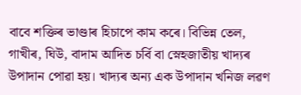বাবে শক্তিৰ ভাণ্ডাৰ হিচাপে কাম কৰে। বিভিন্ন তেল, গাখীৰ, ঘিউ, বাদাম আদিত চৰ্বি বা স্নেহজাতীয় খাদ্যৰ উপাদান পোৱা হয়। খাদ্যৰ অন্য এক উপাদান খনিজ লৱণ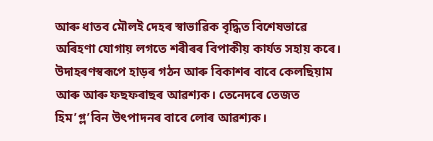আৰু ধাতব মৌলই দেহৰ স্বাভাৱিক বৃদ্ধিত বিশেষভাৱে অৰিহণা যোগায় লগতে শৰীৰৰ বিপাকীয় কাৰ্যত সহায় কৰে। উদাহৰণস্বৰূপে হাড়ৰ গঠন আৰু বিকাশৰ বাবে কেলছিয়াম আৰু আৰু ফছফৰাছৰ আৱশ্যক। তেনেদৰে তেজত হিম’গ্ল’বিন উৎপাদনৰ বাবে লোৰ আৱশ্যক।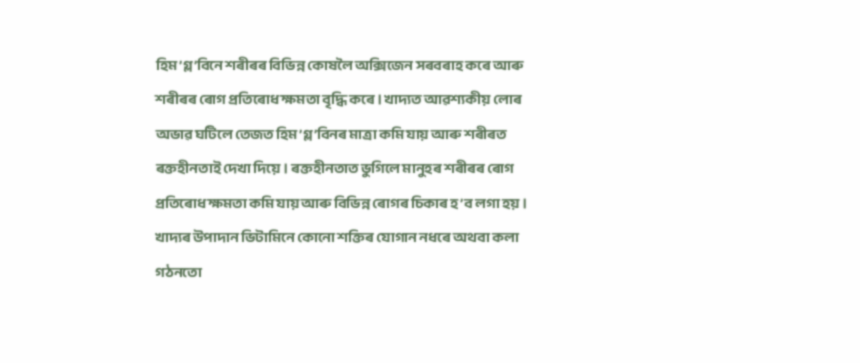হিম’গ্ল’বিনে শৰীৰৰ বিভিন্ন কোষলৈ অক্সিজেন সৰবৰাহ কৰে আৰু শৰীৰৰ ৰোগ প্ৰতিৰোধ ক্ষমতা বৃদ্ধি কৰে। খাদ্যত আৱশ্যকীয় লোৰ অভাৱ ঘটিলে তেজত হিম’গ্ল’বিনৰ মাত্ৰা কমি যায় আৰু শৰীৰত ৰক্তহীনতাই দেখা দিয়ে। ৰক্তহীনতাত ভুগিলে মানুহৰ শৰীৰৰ ৰোগ প্ৰতিৰোধ ক্ষমতা কমি যায় আৰু বিভিন্ন ৰোগৰ চিকাৰ হ’ব লগা হয়। খাদ্যৰ উপাদান ভিটামিনে কোনো শক্তিৰ যোগান নধৰে অথবা কলা গঠনতো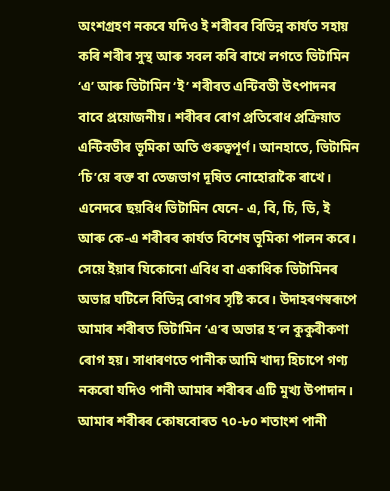অংশগ্ৰহণ নকৰে যদিও ই শৰীৰৰ বিভিন্ন কাৰ্যত সহায় কৰি শৰীৰ সুস্থ আৰু সবল কৰি ৰাখে লগতে ভিটামিন ‘এ’ আৰু ভিটামিন ‘ই’ শৰীৰত এন্টিবডী উৎপাদনৰ বাবে প্ৰয়োজনীয়। শৰীৰৰ ৰোগ প্ৰতিৰোধ প্ৰক্ৰিয়াত এন্টিবডীৰ ভূমিকা অতি গুৰুত্বপূৰ্ণ। আনহাতে, ভিটামিন ‘চি’য়ে ৰক্ত বা তেজভাগ দূষিত নোহোৱাকৈ ৰাখে। এনেদৰে ছয়বিধ ভিটামিন যেনে- এ, বি, চি, ডি, ই আৰু কে-এ শৰীৰৰ কাৰ্যত বিশেষ ভূমিকা পালন কৰে। সেয়ে ইয়াৰ যিকোনো এবিধ বা একাধিক ভিটামিনৰ অভাৱ ঘটিলে বিভিন্ন ৰোগৰ সৃষ্টি কৰে। উদাহৰণস্বৰূপে আমাৰ শৰীৰত ভিটামিন ‘এ’ৰ অভাৱ হ’ল কুকুৰীকণা ৰোগ হয়। সাধাৰণতে পানীক আমি খাদ্য হিচাপে গণ্য নকৰো যদিও পানী আমাৰ শৰীৰৰ এটি মুখ্য উপাদান। আমাৰ শৰীৰৰ কোষবোৰত ৭০-৮০ শতাংশ পানী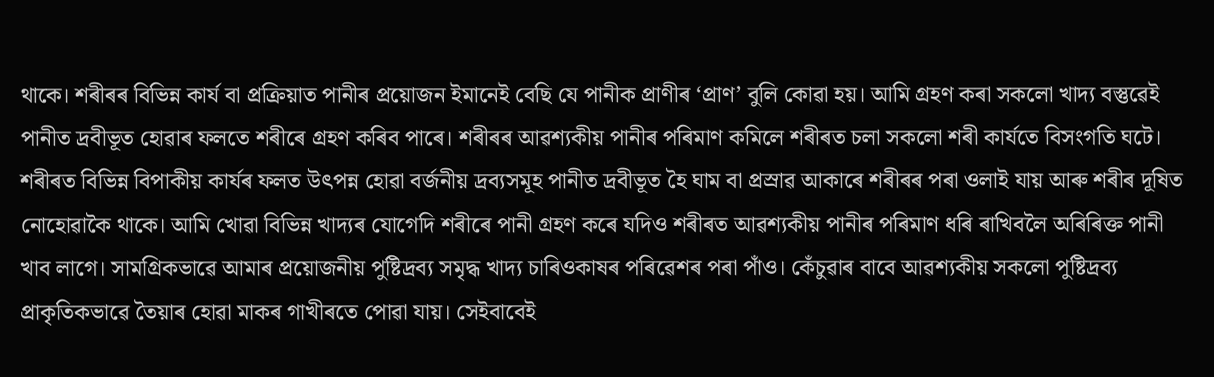থাকে। শৰীৰৰ বিভিন্ন কাৰ্য বা প্ৰক্ৰিয়াত পানীৰ প্ৰয়োজন ইমানেই বেছি যে পানীক প্ৰাণীৰ ‘প্ৰাণ’ বুলি কোৱা হয়। আমি গ্ৰহণ কৰা সকলো খাদ্য বস্তুৱেই পানীত দ্ৰবীভূত হোৱাৰ ফলতে শৰীৰে গ্ৰহণ কৰিব পাৰে। শৰীৰৰ আৱশ্যকীয় পানীৰ পৰিমাণ কমিলে শৰীৰত চলা সকলো শৰী কাৰ্যতে বিসংগতি ঘটে। শৰীৰত বিভিন্ন বিপাকীয় কাৰ্যৰ ফলত উৎপন্ন হোৱা বৰ্জনীয় দ্ৰব্যসমূহ পানীত দ্ৰবীভূত হৈ ঘাম বা প্ৰস্ৰাৱ আকাৰে শৰীৰৰ পৰা ওলাই যায় আৰু শৰীৰ দূষিত নোহোৱাকৈ থাকে। আমি খোৱা বিভিন্ন খাদ্যৰ যোগেদি শৰীৰে পানী গ্ৰহণ কৰে যদিও শৰীৰত আৱশ্যকীয় পানীৰ পৰিমাণ ধৰি ৰাখিবলৈ অৰিৰিক্ত পানী খাব লাগে। সামগ্ৰিকভাৱে আমাৰ প্ৰয়োজনীয় পুষ্টিদ্ৰব্য সমৃদ্ধ খাদ্য চাৰিওকাষৰ পৰিৱেশৰ পৰা পাঁও। কেঁচুৱাৰ বাবে আৱশ্যকীয় সকলো পুষ্টিদ্ৰব্য প্ৰাকৃতিকভাৱে তৈয়াৰ হোৱা মাকৰ গাখীৰতে পোৱা যায়। সেইবাবেই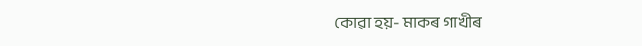কোৱা হয়- মাকৰ গাখীৰ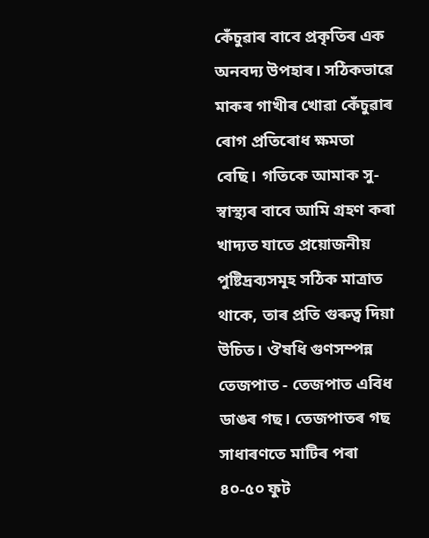কেঁচুৱাৰ বাবে প্ৰকৃতিৰ এক অনবদ্য উপহাৰ। সঠিকভাৱে মাকৰ গাখীৰ খোৱা কেঁচুৱাৰ ৰোগ প্ৰতিৰোধ ক্ষমতা বেছি। গতিকে আমাক সু-স্বাস্থ্যৰ বাবে আমি গ্ৰহণ কৰা খাদ্যত যাতে প্ৰয়োজনীয় পুষ্টিদ্ৰব্যসমূহ সঠিক মাত্ৰাত থাকে, তাৰ প্ৰতি গুৰুত্ব দিয়া উচিত। ঔষধি গুণসম্পন্ন তেজপাত - তেজপাত এবিধ ডাঙৰ গছ। তেজপাতৰ গছ সাধাৰণতে মাটিৰ পৰা ৪০-৫০ ফুট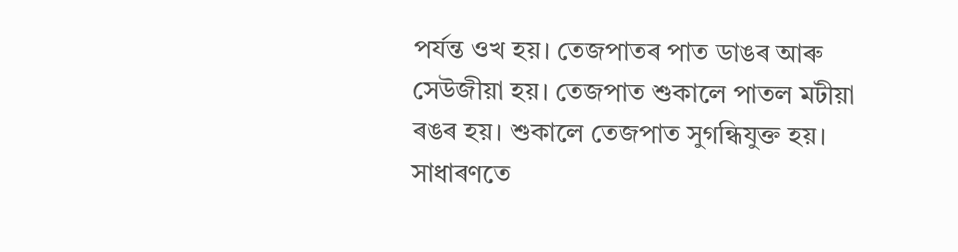পৰ্যন্ত ওখ হয়। তেজপাতৰ পাত ডাঙৰ আৰু সেউজীয়া হয়। তেজপাত শুকালে পাতল মটীয়া ৰঙৰ হয়। শুকালে তেজপাত সুগন্ধিযুক্ত হয়। সাধাৰণতে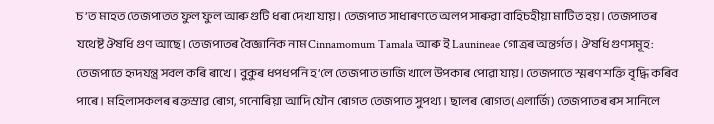চ’ত মাহত তেজপাতত ফুল ফুল আৰু গুটি ধৰা দেখা যায়। তেজপাত সাধাৰণতে অলপ সাৰুৱা বাহিচহীয়া মাটিত হয়। তেজপাতৰ যথেষ্ট ঔষধি গুণ আছে। তেজপাতৰ বৈজ্ঞানিক নাম Cinnamomum Tamala আৰু ই Launineae গোত্ৰৰ অন্তৰ্গত। ঔষধি গুণসমূহ: তেজপাতে হৃদযন্ত্ৰ সবল কৰি ৰাখে। বুকুৰ ধপধপনি হ’লে তেজপাত ভাজি খালে উপকাৰ পোৱা যায়। তেজপাতে স্মৰণ শক্তি বৃদ্ধি কৰিব পাৰে। মহিলাসকলৰ ৰক্তস্ৰাৱ ৰোগ, গনোৰিয়া আদি যৌন ৰোগত তেজপাত সুপথ্য। ছালৰ ৰোগত(এলাৰ্জি) তেজপাতৰ ৰস সানিলে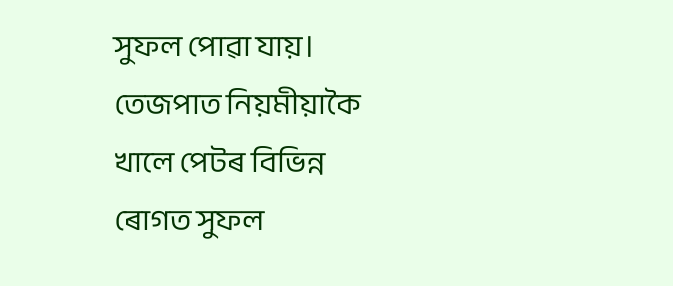সুফল পোৱা যায়। তেজপাত নিয়মীয়াকৈ খালে পেটৰ বিভিন্ন ৰোগত সুফল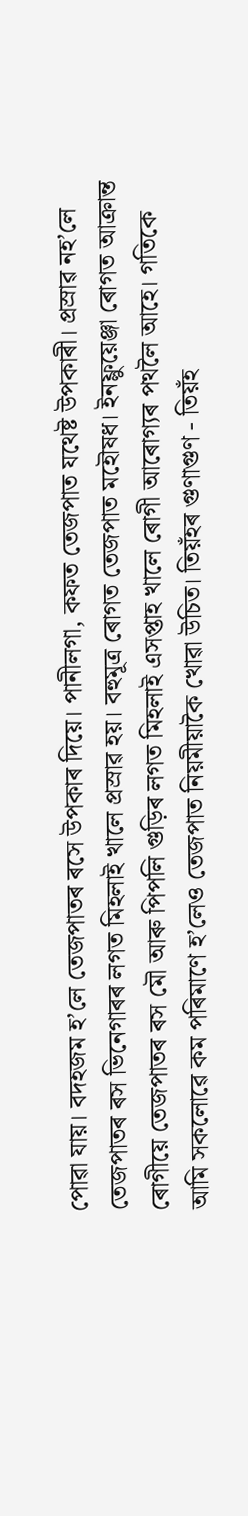পোৱা যায়। বদহজম হ’লে তেজপাতৰ ৰসে উপকাৰ দিয়ে। পানীলগা, কফত তেজপাত যথেষ্ট উপকাৰী। প্ৰস্ৰাৱ নহ’লে তেজপাতৰ ৰস ভিনেগাৰৰ লগত মিহলাই খালে প্ৰস্ৰাৱ হয়। বহুমূত্ৰ ৰোগত তেজপাত মহৌষধ। ইনফ্লুয়েঞ্জা ৰোগত আক্ৰান্ত ৰোগীয়ে তেজপাতৰ ৰস মৌ আৰু পিপলি গুড়িৰ লগত মিহলাই এসপ্তাহ খালে ৰোগী আৰোগ্যৰ পথলৈ আহে। গতিকে আমি সকলোৱে কম পৰিমাণে হ’লেও তেজপাত নিয়মীয়াকৈ খোৱা উচিত। তিয়ঁহৰ গুণাগুণ - তিয়ঁহ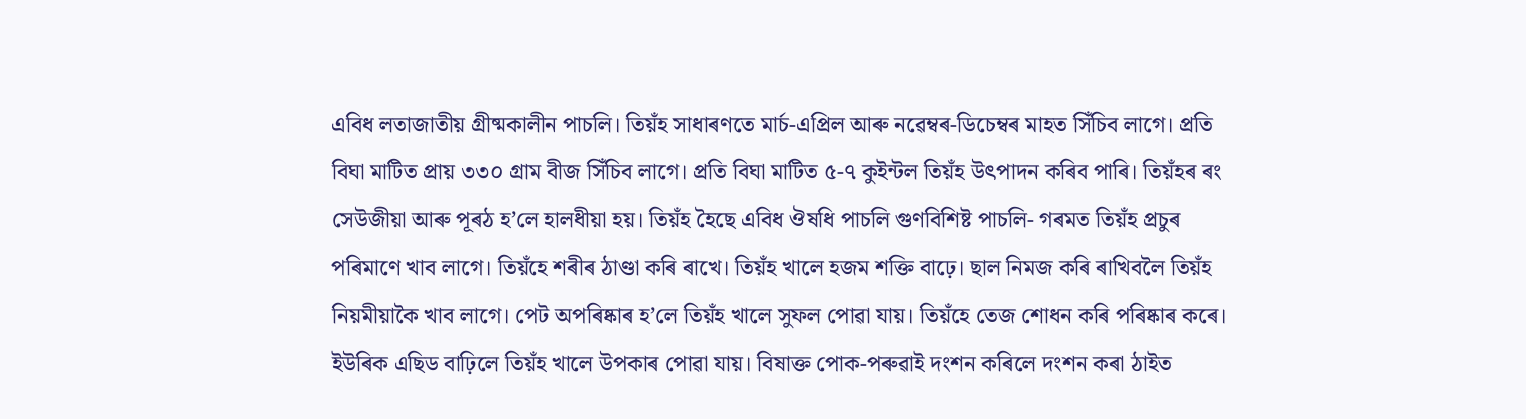এবিধ লতাজাতীয় গ্ৰীষ্মকালীন পাচলি। তিয়ঁহ সাধাৰণতে মাৰ্চ-এপ্ৰিল আৰু নৱেম্বৰ-ডিচেম্বৰ মাহত সিঁচিব লাগে। প্ৰতি বিঘা মাটিত প্ৰায় ৩৩০ গ্ৰাম বীজ সিঁচিব লাগে। প্ৰতি বিঘা মাটিত ৫-৭ কুইন্টল তিয়ঁহ উৎপাদন কৰিব পাৰি। তিয়ঁহৰ ৰং সেউজীয়া আৰু পূৰঠ হ’লে হালধীয়া হয়। তিয়ঁহ হৈছে এবিধ ঔষধি পাচলি গুণবিশিষ্ট পাচলি- গৰমত তিয়ঁহ প্ৰচুৰ পৰিমাণে খাব লাগে। তিয়ঁহে শৰীৰ ঠাণ্ডা কৰি ৰাখে। তিয়ঁহ খালে হজম শক্তি বাঢ়ে। ছাল নিমজ কৰি ৰাখিবলৈ তিয়ঁহ নিয়মীয়াকৈ খাব লাগে। পেট অপৰিষ্কাৰ হ’লে তিয়ঁহ খালে সুফল পোৱা যায়। তিয়ঁহে তেজ শোধন কৰি পৰিষ্কাৰ কৰে। ইউৰিক এছিড বাঢ়িলে তিয়ঁহ খালে উপকাৰ পোৱা যায়। বিষাক্ত পোক-পৰুৱাই দংশন কৰিলে দংশন কৰা ঠাইত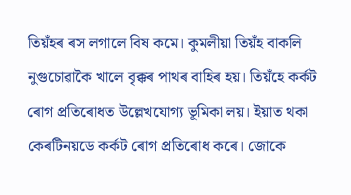তিয়ঁহৰ ৰস লগালে বিষ কমে। কুমলীয়া তিয়ঁহ বাকলি নুগুচোৱাকৈ খালে বৃক্কৰ পাথৰ বাহিৰ হয়। তিয়ঁহে কৰ্কট ৰোগ প্ৰতিৰোধত উল্লেখযোগ্য ভূমিকা লয়। ইয়াত থকা কেৰটিনয়ডে কৰ্কট ৰোগ প্ৰতিৰোধ কৰে। জোকে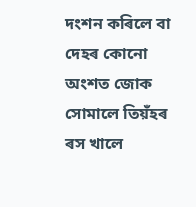দংশন কৰিলে বা দেহৰ কোনো অংশত জোক সোমালে তিয়ঁহৰ ৰস খালে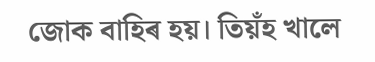জোক বাহিৰ হয়। তিয়ঁহ খালে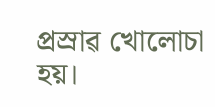প্ৰস্ৰাৱ খোলোচা হয়।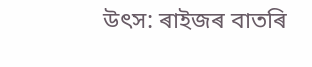উৎস: ৰাইজৰ বাতৰি